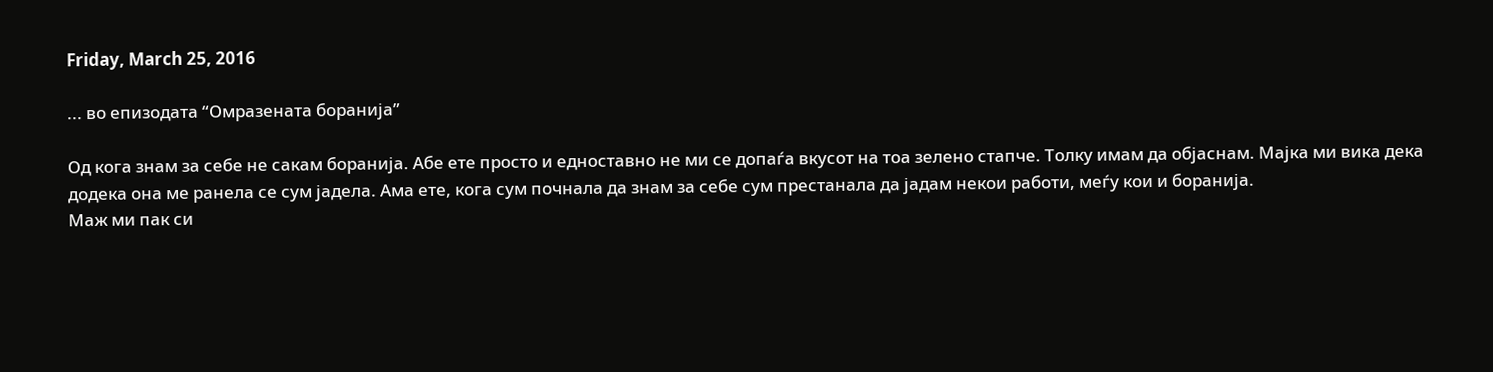Friday, March 25, 2016

... во епизодата “Омразената боранија”

Од кога знам за себе не сакам боранија. Абе ете просто и едноставно не ми се допаѓа вкусот на тоа зелено стапче. Толку имам да објаснам. Мајка ми вика дека додека она ме ранела се сум јадела. Ама ете, кога сум почнала да знам за себе сум престанала да јадам некои работи, меѓу кои и боранија.
Маж ми пак си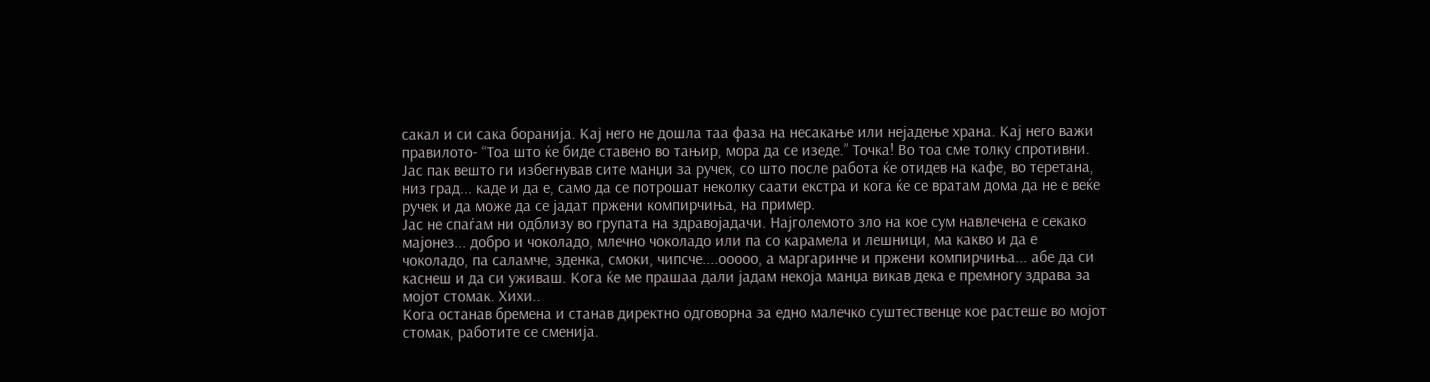сакал и си сака боранија. Кај него не дошла таа фаза на несакање или нејадење храна. Кај него важи правилото- “Тоа што ќе биде ставено во тањир, мора да се изеде.” Точка! Во тоа сме толку спротивни. Јас пак вешто ги избегнував сите манџи за ручек, со што после работа ќе отидев на кафе, во теретана, низ град... каде и да е, само да се потрошат неколку саати екстра и кога ќе се вратам дома да не е веќе ручек и да може да се јадат пржени компирчиња, на пример.
Јас не спаѓам ни одблизу во групата на здравојадачи. Најголемото зло на кое сум навлечена е секако мајонез... добро и чоколадо, млечно чоколадо или па со карамела и лешници, ма какво и да е чоколадо, па саламче, зденка, смоки, чипсче....ооооо, а маргаринче и пржени компирчиња... абе да си каснеш и да си уживаш. Кога ќе ме прашаа дали јадам некоја манџа викав дека е премногу здрава за мојот стомак. Хихи..
Кога останав бремена и станав директно одговорна за едно малечко суштественце кое растеше во мојот стомак, работите се сменија.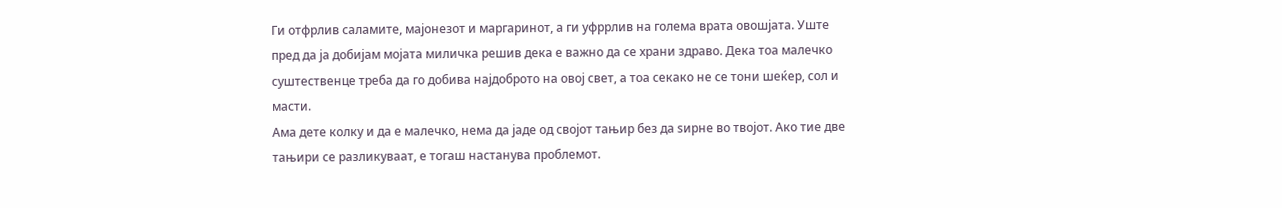Ги отфрлив саламите, мајонезот и маргаринот, а ги уфррлив на голема врата овошјата. Уште пред да ја добијам мојата миличка решив дека е важно да се храни здраво. Дека тоа малечко суштественце треба да го добива најдоброто на овој свет, а тоа секако не се тони шеќер, сол и масти.
Ама дете колку и да е малечко, нема да јаде од својот тањир без да ѕирне во твојот. Ако тие две тањири се разликуваат, е тогаш настанува проблемот.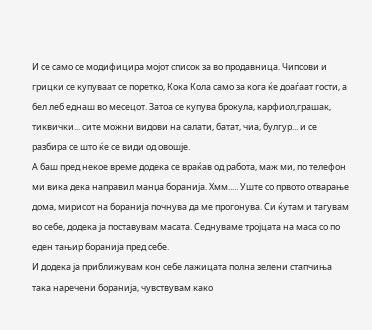И се само се модифицира мојот список за во продавница. Чипсови и грицки се купуваат се поретко, Кока Кола само за кога ќе доаѓаат гости, а бел леб еднаш во месецот. Затоа се купува брокула, карфиол,грашак, тиквички... сите можни видови на салати, батат, чиа, булгур... и се разбира се што ќе се види од овошје.
А баш пред некое време додека се враќав од работа, маж ми, по телефон ми вика дека направил манџа боранија. Хмм..... Уште со првото отварање дома, мирисот на боранија почнува да ме прогонува. Си ќутам и тагувам во себе, додека ја поставувам масата. Седнуваме тројцата на маса со по еден тањир боранија пред себе.
И додека ја приближувам кон себе лажицата полна зелени стапчиња така наречени боранија, чувствувам како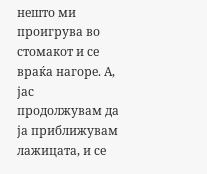нешто ми проигрува во стомакот и се враќа нагоре. А, јас продолжувам да ја приближувам лажицата, и се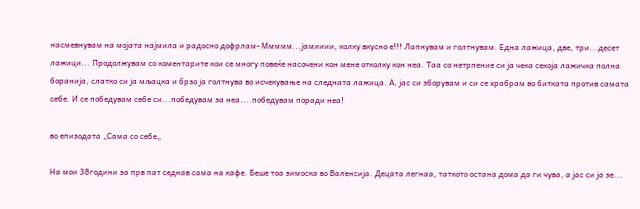насмевнувам на мојата најмила и радосно дофрлам- Ммммм...јамииии, колку вкусно е!!! Лапнувам и голтнувам. Една лажица, две, три...десет лажици... Продолжувам со коментарите кои се многу повеќе насочени кон мене отколку кон неа. Таа со нетрпение си ја чека секоја лажичка полна боранија, слатко си ја мљацка и брзо ја голтнува во исчекување на следната лажица. А, јас си зборувам и си се храбрам во битката против самата себе. И се победувам себе си...победувам за неа....победувам поради неа!

во епизодата „Сама со себе„

На мои 38години за прв пат седнав сама на кафе. Беше тоа зимоска во Валенсија. Децата легнаа, таткото остана дома да ги чува, а јас си ја зе...